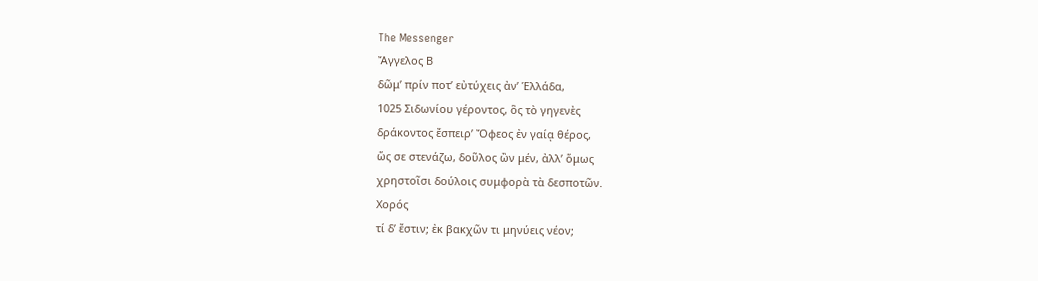The Messenger
Ἄγγελος Β
δῶμʼ πρίν ποτʼ εὐτύχεις ἀνʼ Ἑλλάδα,
1025 Σιδωνίου γέροντος, ὃς τὸ γηγενὲς
δράκοντος ἔσπειρʼ Ὄφεος ἐν γαίᾳ θέρος,
ὥς σε στενάζω, δοῦλος ὢν μέν, ἀλλʼ ὅμως
χρηστοῖσι δούλοις συμφορὰ τὰ δεσποτῶν.
Χορός
τί δʼ ἔστιν; ἐκ βακχῶν τι μηνύεις νέον;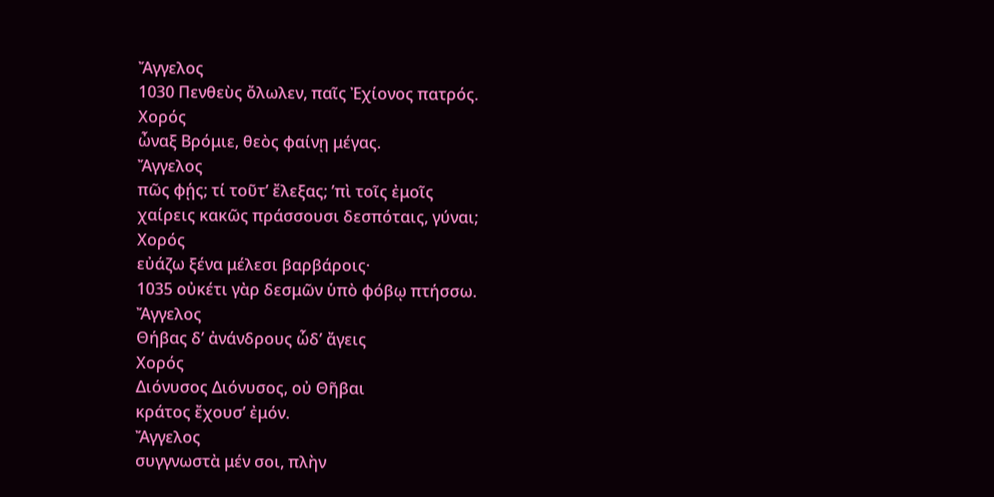Ἄγγελος
1030 Πενθεὺς ὄλωλεν, παῖς Ἐχίονος πατρός.
Χορός
ὦναξ Βρόμιε, θεὸς φαίνῃ μέγας.
Ἄγγελος
πῶς φῄς; τί τοῦτʼ ἔλεξας; ʼπὶ τοῖς ἐμοῖς
χαίρεις κακῶς πράσσουσι δεσπόταις, γύναι;
Χορός
εὐάζω ξένα μέλεσι βαρβάροις·
1035 οὐκέτι γὰρ δεσμῶν ὑπὸ φόβῳ πτήσσω.
Ἄγγελος
Θήβας δʼ ἀνάνδρους ὧδʼ ἄγεις
Χορός
Διόνυσος Διόνυσος, οὐ Θῆβαι
κράτος ἔχουσʼ ἐμόν.
Ἄγγελος
συγγνωστὰ μέν σοι, πλὴν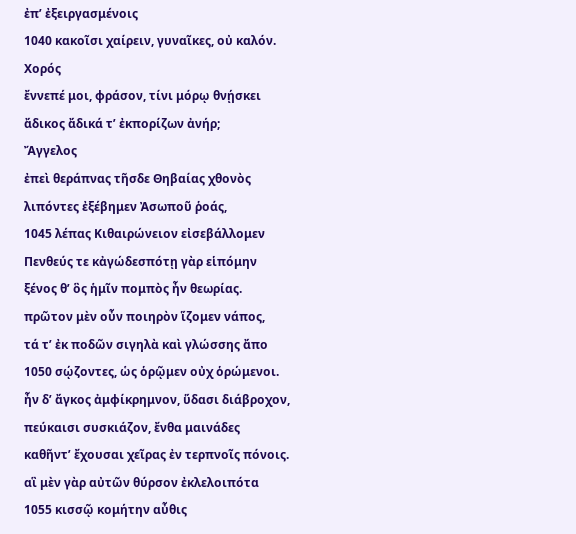ἐπʼ ἐξειργασμένοις
1040 κακοῖσι χαίρειν, γυναῖκες, οὐ καλόν.
Χορός
ἔννεπέ μοι, φράσον, τίνι μόρῳ θνῄσκει
ἄδικος ἄδικά τʼ ἐκπορίζων ἀνήρ;
Ἄγγελος
ἐπεὶ θεράπνας τῆσδε Θηβαίας χθονὸς
λιπόντες ἐξέβημεν Ἀσωποῦ ῥοάς,
1045 λέπας Κιθαιρώνειον εἰσεβάλλομεν
Πενθεύς τε κἀγώδεσπότῃ γὰρ εἱπόμην
ξένος θʼ ὃς ἡμῖν πομπὸς ἦν θεωρίας.
πρῶτον μὲν οὖν ποιηρὸν ἵζομεν νάπος,
τά τʼ ἐκ ποδῶν σιγηλὰ καὶ γλώσσης ἄπο
1050 σῴζοντες, ὡς ὁρῷμεν οὐχ ὁρώμενοι.
ἦν δʼ ἄγκος ἀμφίκρημνον, ὕδασι διάβροχον,
πεύκαισι συσκιάζον, ἔνθα μαινάδες
καθῆντʼ ἔχουσαι χεῖρας ἐν τερπνοῖς πόνοις.
αἳ μὲν γὰρ αὐτῶν θύρσον ἐκλελοιπότα
1055 κισσῷ κομήτην αὖθις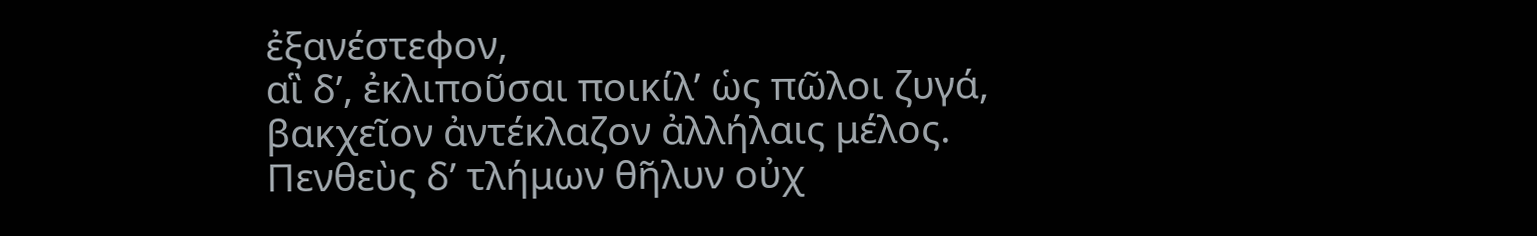ἐξανέστεφον,
αἳ δʼ, ἐκλιποῦσαι ποικίλʼ ὡς πῶλοι ζυγά,
βακχεῖον ἀντέκλαζον ἀλλήλαις μέλος.
Πενθεὺς δʼ τλήμων θῆλυν οὐχ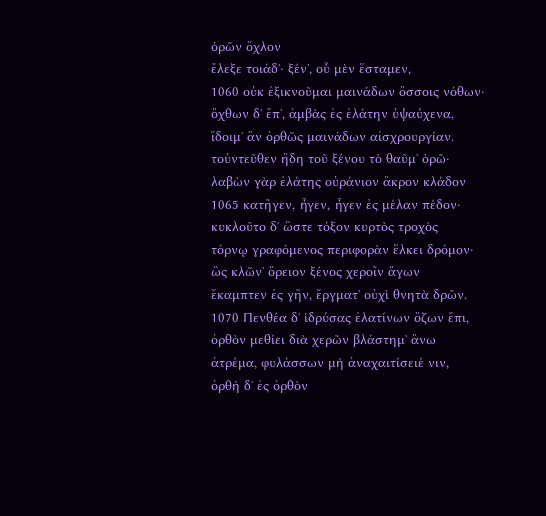ὁρῶν ὄχλον
ἔλεξε τοιάδʼ· ξένʼ, οὗ μὲν ἕσταμεν,
1060 οὐκ ἐξικνοῦμαι μαινάδων ὄσσοις νόθων·
ὄχθων δʼ ἔπʼ, ἀμβὰς ἐς ἐλάτην ὑψαύχενα,
ἴδοιμʼ ἂν ὀρθῶς μαινάδων αἰσχρουργίαν.
τοὐντεῦθεν ἤδη τοῦ ξένου τὸ θαῦμʼ ὁρῶ·
λαβὼν γὰρ ἐλάτης οὐράνιον ἄκρον κλάδον
1065 κατῆγεν, ἦγεν, ἦγεν ἐς μέλαν πέδον·
κυκλοῦτο δʼ ὥστε τόξον κυρτὸς τροχὸς
τόρνῳ γραφόμενος περιφορὰν ἕλκει δρόμον·
ὣς κλῶνʼ ὄρειον ξένος χεροῖν ἄγων
ἔκαμπτεν ἐς γῆν, ἔργματʼ οὐχὶ θνητὰ δρῶν.
1070 Πενθέα δʼ ἱδρύσας ἐλατίνων ὄζων ἔπι,
ὀρθὸν μεθίει διὰ χερῶν βλάστημʼ ἄνω
ἀτρέμα, φυλάσσων μὴ ἀναχαιτίσειέ νιν,
ὀρθὴ δʼ ἐς ὀρθὸν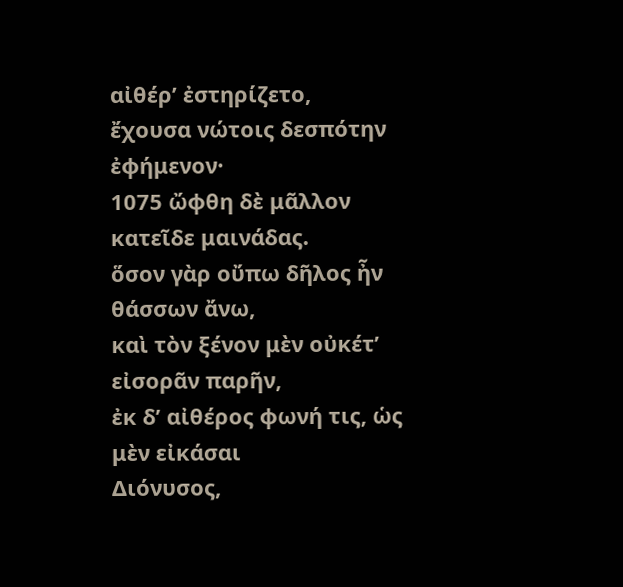αἰθέρʼ ἐστηρίζετο,
ἔχουσα νώτοις δεσπότην ἐφήμενον·
1075 ὤφθη δὲ μᾶλλον κατεῖδε μαινάδας.
ὅσον γὰρ οὔπω δῆλος ἦν θάσσων ἄνω,
καὶ τὸν ξένον μὲν οὐκέτʼ εἰσορᾶν παρῆν,
ἐκ δʼ αἰθέρος φωνή τις, ὡς μὲν εἰκάσαι
Διόνυσος,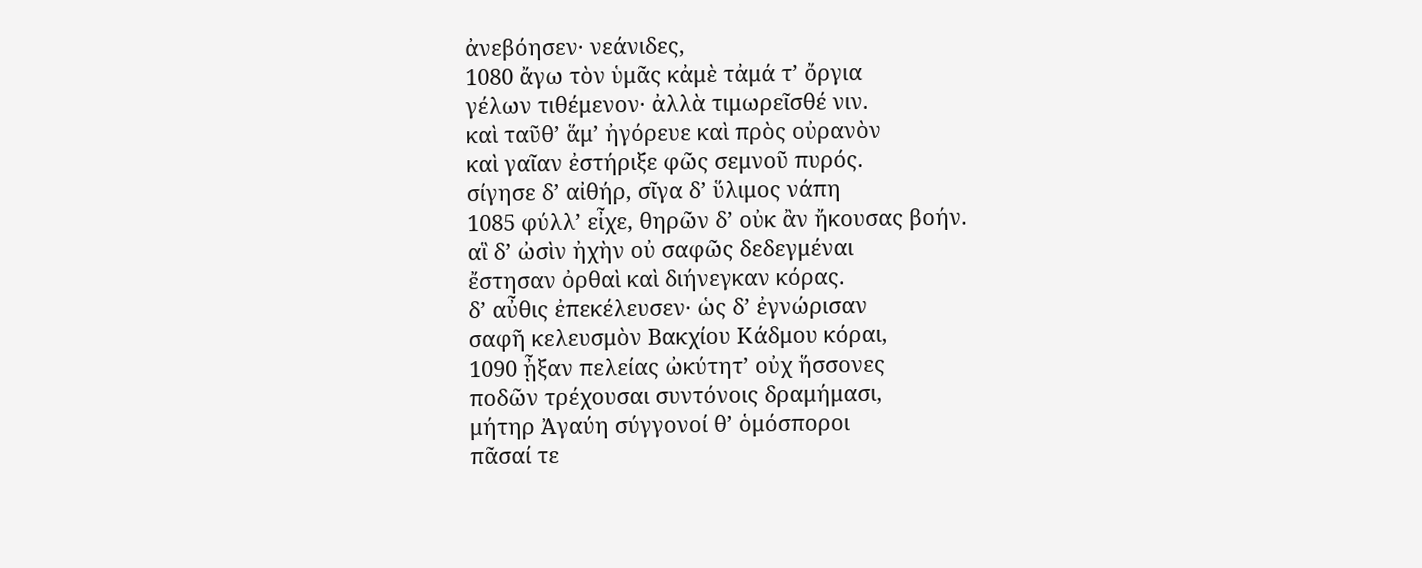ἀνεβόησεν· νεάνιδες,
1080 ἄγω τὸν ὑμᾶς κἀμὲ τἀμά τʼ ὄργια
γέλων τιθέμενον· ἀλλὰ τιμωρεῖσθέ νιν.
καὶ ταῦθʼ ἅμʼ ἠγόρευε καὶ πρὸς οὐρανὸν
καὶ γαῖαν ἐστήριξε φῶς σεμνοῦ πυρός.
σίγησε δʼ αἰθήρ, σῖγα δʼ ὕλιμος νάπη
1085 φύλλʼ εἶχε, θηρῶν δʼ οὐκ ἂν ἤκουσας βοήν.
αἳ δʼ ὠσὶν ἠχὴν οὐ σαφῶς δεδεγμέναι
ἔστησαν ὀρθαὶ καὶ διήνεγκαν κόρας.
δʼ αὖθις ἐπεκέλευσεν· ὡς δʼ ἐγνώρισαν
σαφῆ κελευσμὸν Βακχίου Κάδμου κόραι,
1090 ᾖξαν πελείας ὠκύτητʼ οὐχ ἥσσονες
ποδῶν τρέχουσαι συντόνοις δραμήμασι,
μήτηρ Ἀγαύη σύγγονοί θʼ ὁμόσποροι
πᾶσαί τε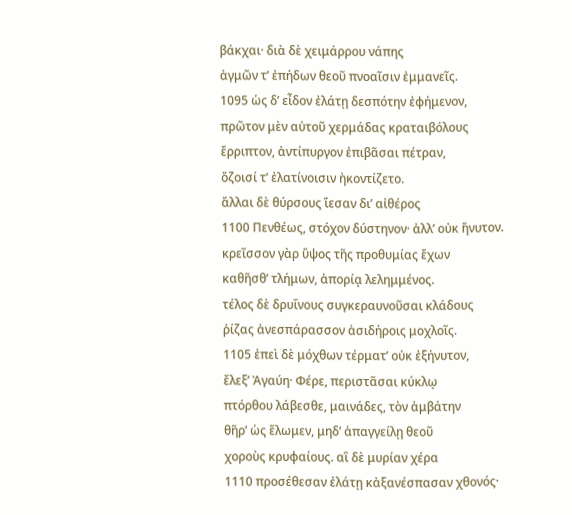βάκχαι· διὰ δὲ χειμάρρου νάπης
ἀγμῶν τʼ ἐπήδων θεοῦ πνοαῖσιν ἐμμανεῖς.
1095 ὡς δʼ εἶδον ἐλάτῃ δεσπότην ἐφήμενον,
πρῶτον μὲν αὐτοῦ χερμάδας κραταιβόλους
ἔρριπτον, ἀντίπυργον ἐπιβᾶσαι πέτραν,
ὄζοισί τʼ ἐλατίνοισιν ἠκοντίζετο.
ἄλλαι δὲ θύρσους ἵεσαν διʼ αἰθέρος
1100 Πενθέως, στόχον δύστηνον· ἀλλʼ οὐκ ἤνυτον.
κρεῖσσον γὰρ ὕψος τῆς προθυμίας ἔχων
καθῆσθʼ τλήμων, ἀπορίᾳ λελημμένος.
τέλος δὲ δρυΐνους συγκεραυνοῦσαι κλάδους
ῥίζας ἀνεσπάρασσον ἀσιδήροις μοχλοῖς.
1105 ἐπεὶ δὲ μόχθων τέρματʼ οὐκ ἐξήνυτον,
ἔλεξʼ Ἀγαύη· Φέρε, περιστᾶσαι κύκλῳ
πτόρθου λάβεσθε, μαινάδες, τὸν ἀμβάτην
θῆρʼ ὡς ἕλωμεν, μηδʼ ἀπαγγείλῃ θεοῦ
χοροὺς κρυφαίους. αἳ δὲ μυρίαν χέρα
1110 προσέθεσαν ἐλάτῃ κἀξανέσπασαν χθονός·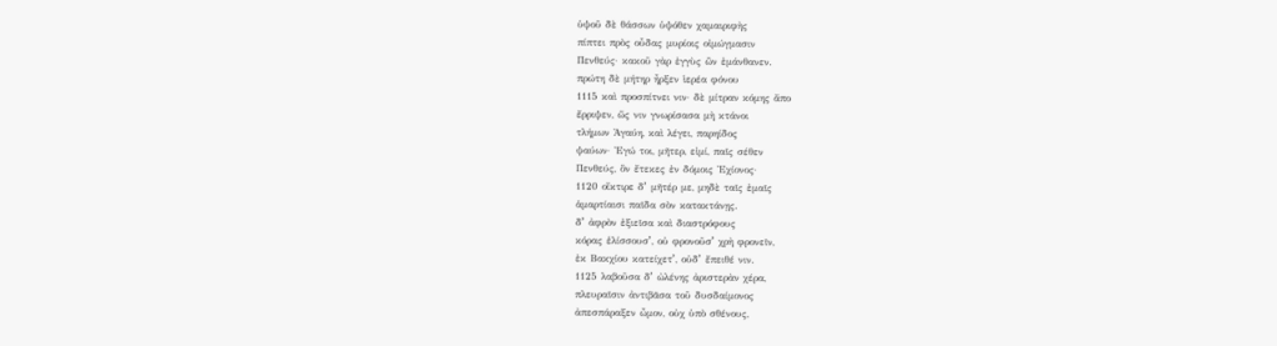ὑψοῦ δὲ θάσσων ὑψόθεν χαμαιριφὴς
πίπτει πρὸς οὖδας μυρίοις οἰμώγμασιν
Πενθεύς· κακοῦ γὰρ ἐγγὺς ὢν ἐμάνθανεν.
πρώτη δὲ μήτηρ ἦρξεν ἱερέα φόνου
1115 καὶ προσπίτνει νιν· δὲ μίτραν κόμης ἄπο
ἔρριψεν, ὥς νιν γνωρίσασα μὴ κτάνοι
τλήμων Ἀγαύη, καὶ λέγει, παρηίδος
ψαύων· Ἐγώ τοι, μῆτερ, εἰμί, παῖς σέθεν
Πενθεύς, ὃν ἔτεκες ἐν δόμοις Ἐχίονος·
1120 οἴκτιρε δʼ μῆτέρ με, μηδὲ ταῖς ἐμαῖς
ἁμαρτίαισι παῖδα σὸν κατακτάνῃς.
δʼ ἀφρὸν ἐξιεῖσα καὶ διαστρόφους
κόρας ἑλίσσουσʼ, οὐ φρονοῦσʼ χρὴ φρονεῖν,
ἐκ Βακχίου κατείχετʼ, οὐδʼ ἔπειθέ νιν.
1125 λαβοῦσα δʼ ὠλένης ἀριστερὰν χέρα,
πλευραῖσιν ἀντιβᾶσα τοῦ δυσδαίμονος
ἀπεσπάραξεν ὦμον, οὐχ ὑπὸ σθένους,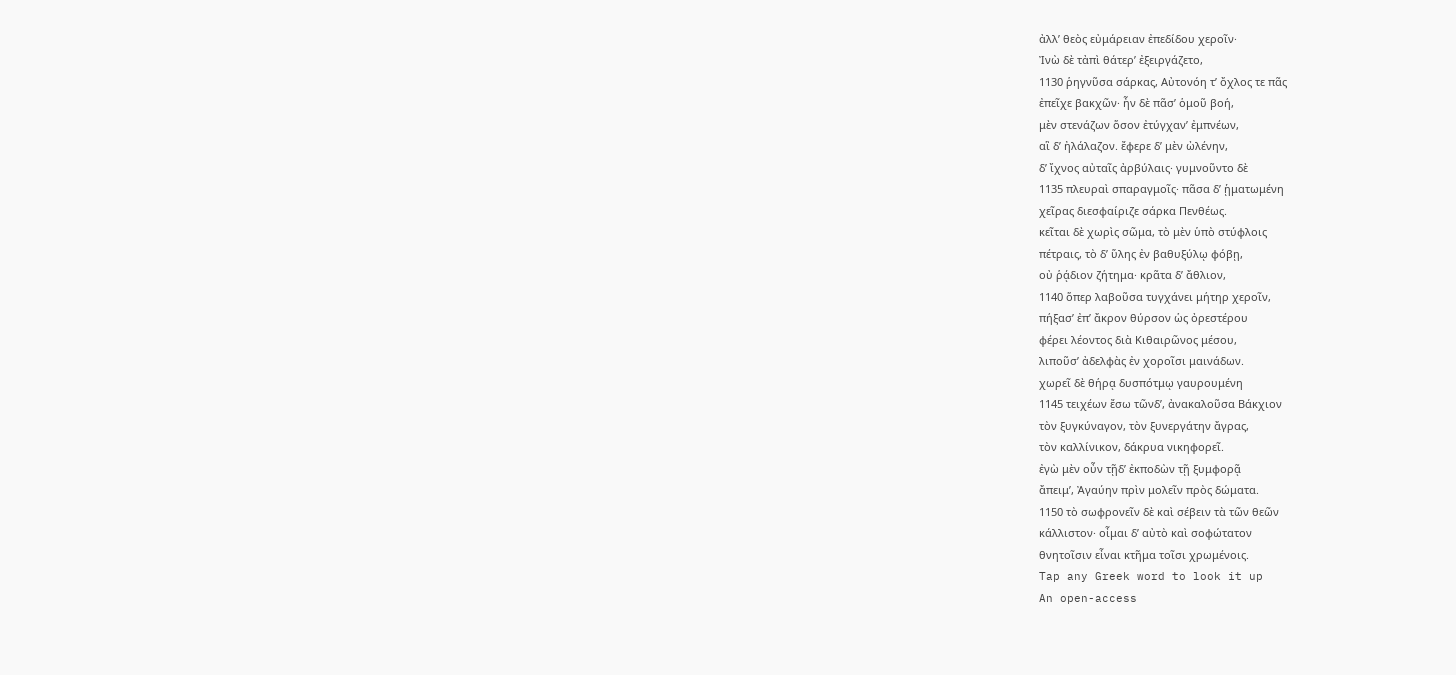ἀλλʼ θεὸς εὐμάρειαν ἐπεδίδου χεροῖν·
Ἰνὼ δὲ τἀπὶ θάτερʼ ἐξειργάζετο,
1130 ῥηγνῦσα σάρκας, Αὐτονόη τʼ ὄχλος τε πᾶς
ἐπεῖχε βακχῶν· ἦν δὲ πᾶσʼ ὁμοῦ βοή,
μὲν στενάζων ὅσον ἐτύγχανʼ ἐμπνέων,
αἳ δʼ ἠλάλαζον. ἔφερε δʼ μὲν ὠλένην,
δʼ ἴχνος αὐταῖς ἀρβύλαις· γυμνοῦντο δὲ
1135 πλευραὶ σπαραγμοῖς· πᾶσα δʼ ᾑματωμένη
χεῖρας διεσφαίριζε σάρκα Πενθέως.
κεῖται δὲ χωρὶς σῶμα, τὸ μὲν ὑπὸ στύφλοις
πέτραις, τὸ δʼ ὕλης ἐν βαθυξύλῳ φόβῃ,
οὐ ῥᾴδιον ζήτημα· κρᾶτα δʼ ἄθλιον,
1140 ὅπερ λαβοῦσα τυγχάνει μήτηρ χεροῖν,
πήξασʼ ἐπʼ ἄκρον θύρσον ὡς ὀρεστέρου
φέρει λέοντος διὰ Κιθαιρῶνος μέσου,
λιποῦσʼ ἀδελφὰς ἐν χοροῖσι μαινάδων.
χωρεῖ δὲ θήρᾳ δυσπότμῳ γαυρουμένη
1145 τειχέων ἔσω τῶνδʼ, ἀνακαλοῦσα Βάκχιον
τὸν ξυγκύναγον, τὸν ξυνεργάτην ἄγρας,
τὸν καλλίνικον, δάκρυα νικηφορεῖ.
ἐγὼ μὲν οὖν τῇδʼ ἐκποδὼν τῇ ξυμφορᾷ
ἄπειμʼ, Ἀγαύην πρὶν μολεῖν πρὸς δώματα.
1150 τὸ σωφρονεῖν δὲ καὶ σέβειν τὰ τῶν θεῶν
κάλλιστον· οἶμαι δʼ αὐτὸ καὶ σοφώτατον
θνητοῖσιν εἶναι κτῆμα τοῖσι χρωμένοις.
Tap any Greek word to look it up
An open-access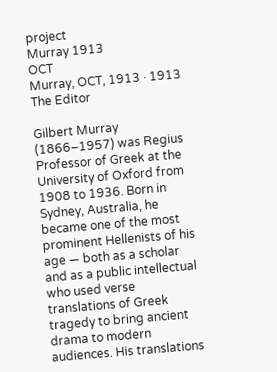project
Murray 1913
OCT
Murray, OCT, 1913 · 1913
The Editor

Gilbert Murray (1866–1957) was Regius Professor of Greek at the University of Oxford from 1908 to 1936. Born in Sydney, Australia, he became one of the most prominent Hellenists of his age — both as a scholar and as a public intellectual who used verse translations of Greek tragedy to bring ancient drama to modern audiences. His translations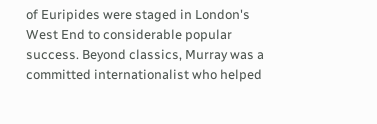of Euripides were staged in London's West End to considerable popular success. Beyond classics, Murray was a committed internationalist who helped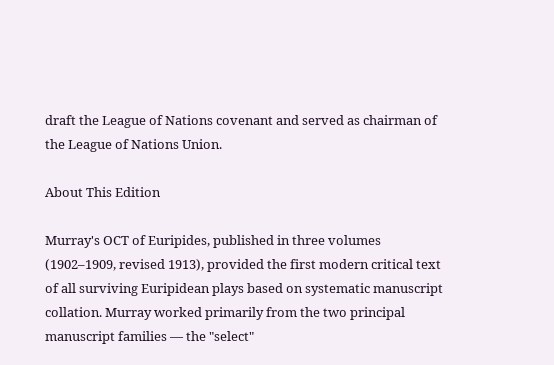draft the League of Nations covenant and served as chairman of the League of Nations Union.

About This Edition

Murray's OCT of Euripides, published in three volumes (1902–1909, revised 1913), provided the first modern critical text of all surviving Euripidean plays based on systematic manuscript collation. Murray worked primarily from the two principal manuscript families — the "select"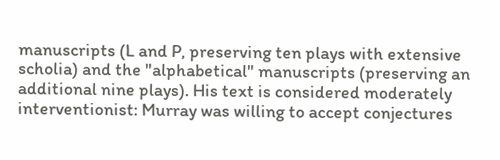manuscripts (L and P, preserving ten plays with extensive scholia) and the "alphabetical" manuscripts (preserving an additional nine plays). His text is considered moderately interventionist: Murray was willing to accept conjectures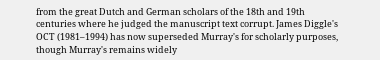from the great Dutch and German scholars of the 18th and 19th centuries where he judged the manuscript text corrupt. James Diggle's OCT (1981–1994) has now superseded Murray's for scholarly purposes, though Murray's remains widely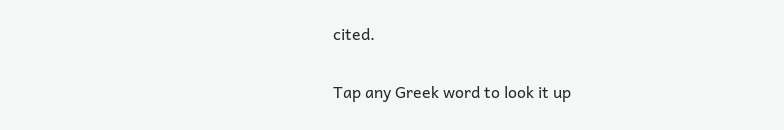cited.

Tap any Greek word to look it up